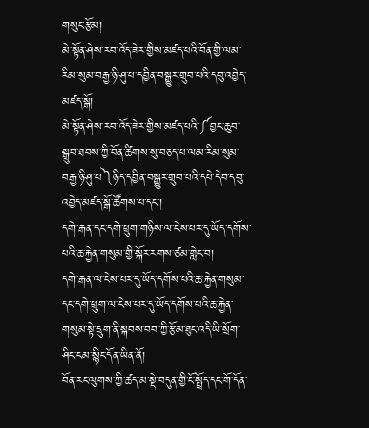གསུང་རྩོམ།
མེ་སྟོན་ཤེས་རབ་འོད་ཟེར་གྱིས་མཛད་པའི་བོན་གྱི་ལམ་རིམ་སུམ་བརྒྱ་ཉི་ཤུ་པ་དབྱིན་བསྒྱུར་གྲུབ་པའི་དབུ་འབྱེད་མཛད་སྒོ།
མེ་སྟོན་ཤེས་རབ་འོད་ཟེར་གྱིས་མཛད་པའི་༼བྱང་ཆུབ་སྒྲུབ་ཐབས་ཀྱི་བོན་ཚིགས་སུ་བཅད་པ་ལམ་རིམ་སུམ་བརྒྱ་ཉི་ཤུ་པ༽ཉིད་དབྱིན་བསྒྱུར་གྲུབ་པའི་དཔེ་དེབ་དབུ་འབྱེད་མཛད་སྒོ་ཚོགས་པ་དང་།
དགེ་རྒན་དང་དགེ་ཕྲུག་གཉིས་ལ་ངེས་པར་དུ་ཡོད་དགོས་པའི་ཆ་རྐྱེན་གསུམ་གྱི་སྐོར་རགས་ཙམ་གླེང་བ།
དགེ་རྒན་ལ་ངེས་པར་དུ་ཡོད་དགོས་པའི་ཆ་རྐྱེན་གསུམ་དང་དགེ་ཕྲུག་ལ་ངེས་པར་དུ་ཡོད་དགོས་པའི་ཆ་རྐྱེན་གསུམ་སྟེ་དྲུག་ནི་སྐབས་བབ་ཀྱི་རྩོམ་ཐུང་འདི་ཡི་སྲོག་ཤིང་ངམ་སྙིང་དོན་ཡིན་ནོ།
བོན་རང་ལུགས་ཀྱི་ཚད་མ་སྡེ་བདུན་གྱི་ངོ་སྤྲོད་དང་གོ་དོན་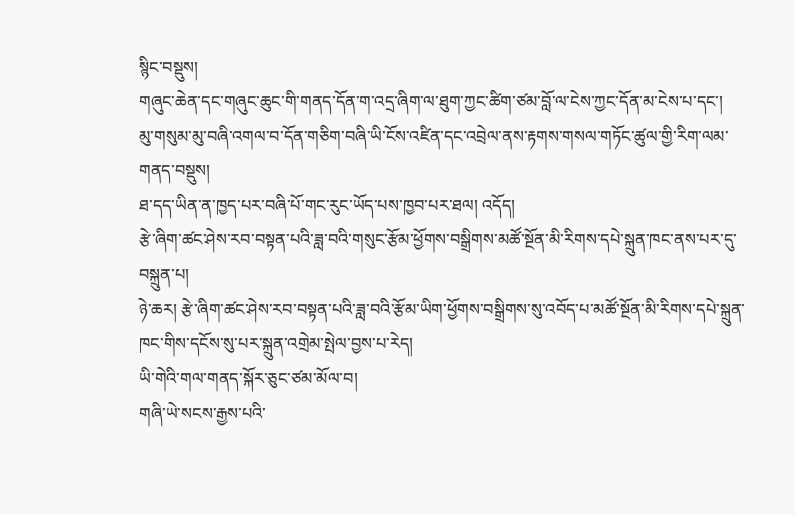སྙིང་བསྡུས།
གཞུང་ཆེན་དང་གཞུང་ཆུང་གི་གནད་དོན་ག་འདྲ་ཞིག་ལ་ཐུག་ཀྱང་ཚིག་ཙམ་བློ་ལ་ངེས་ཀྱང་དོན་མ་ངེས་པ་དང་།
མུ་གསུམ་མུ་བཞི་འགལ་བ་དོན་གཅིག་བཞི་ཡི་ངོས་འཛིན་དང་འབྲེལ་ནས་རྟགས་གསལ་གཏོང་ཚུལ་གྱི་རིག་ལམ་གནད་བསྡུས།
ཐ་དད་ཡིན་ན་ཁྱད་པར་བཞི་པོ་གང་རུང་ཡོད་པས་ཁྱབ་པར་ཐལ། འདོད།
རྩེ་ཞིག་ཚང་ཤེས་རབ་བསྟན་པའི་ཟླ་བའི་གསུང་རྩོམ་ཕྱོགས་བསྒྲིགས་མཚོ་སྔོན་མི་རིགས་དཔེ་སྐྲུན་ཁང་ནས་པར་དུ་བསྐྲུན་པ།
ཉེ་ཆར། རྩེ་ཞིག་ཚང་ཤེས་རབ་བསྟན་པའི་ཟླ་བའི་རྩོམ་ཡིག་ཕྱོགས་བསྒྲིགས་སུ་འབོད་པ་མཚོ་སྔོན་མི་རིགས་དཔེ་སྐྲུན་ཁང་གིས་དངོས་སུ་པར་སྐྲུན་འགྲེམ་སྤེལ་བྱས་པ་རེད།
ཡི་གེའི་གལ་གནད་སྐོར་ཅུང་ཙམ་མོལ་བ།
གཞི་ཡེ་སངས་རྒྱས་པའི་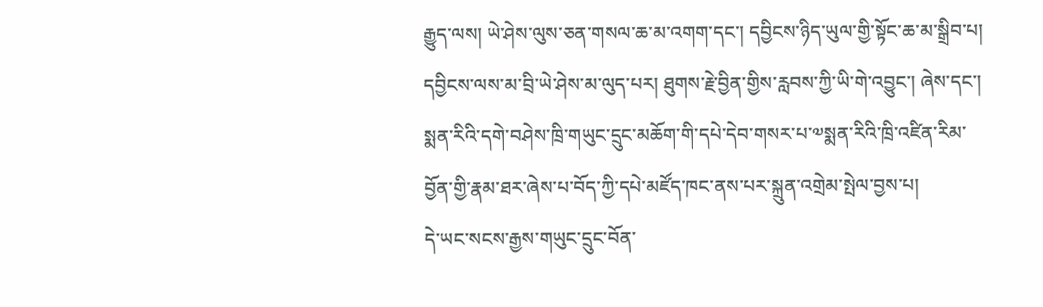རྒྱུད་ལས། ཡེ་ཤེས་ལུས་ཅན་གསལ་ཆ་མ་འགག་དང་། དབྱིངས་ཉིད་ཡུལ་གྱི་སྟོང་ཆ་མ་སྒྲིབ་པ། དབྱིངས་ལས་མ་བྲི་ཡེ་ཤེས་མ་ལུད་པར། ཐུགས་རྗེ་བྱིན་གྱིས་རླབས་ཀྱི་ཡི་གེ་འབྱུང་། ཞེས་དང་།
སྨན་རིའི་དགེ་བཤེས་ཁྲི་གཡུང་དྲུང་མཆོག་གི་དཔེ་དེབ་གསར་པ་༧སྨན་རིའི་ཁྲི་འཛིན་རིམ་བྱོན་གྱི་རྣམ་ཐར་ཞེས་པ་བོད་ཀྱི་དཔེ་མཛོད་ཁང་ནས་པར་སྐྲུན་འགྲེམ་སྤེལ་བྱས་པ།
དེ་ཡང་སངས་རྒྱས་གཡུང་དྲུང་བོན་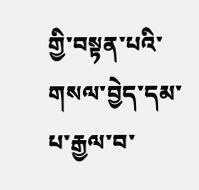གྱི་བསྟན་པའི་གསལ་བྱེད་དམ་པ་རྒྱལ་བ་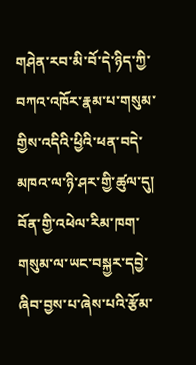གཤེན་རབ་མི་བོ་དེ་ཉིད་ཀྱི་བཀའ་འཁོར་རྣམ་པ་གསུམ་གྱིས་འདིའི་ཕྱིའི་ཕན་བདེ་མཁའ་ལ་ཉི་ཤར་གྱི་ཚུལ་དུ།
བོན་གྱི་འཕེལ་རིམ་ཁག་གསུམ་ལ་ཡང་བསྐྱར་དབྱེ་ཞིབ་བྱས་པ་ཞེས་པའི་རྩོམ་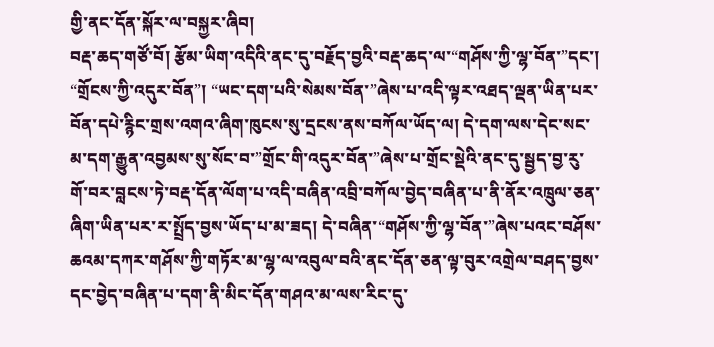གྱི་ནང་དོན་སྐོར་ལ་བསྐྱར་ཞིབ།
བརྡ་ཆད་གཙོ་བོ། རྩོམ་ཡིག་འདིའི་ནང་དུ་བརྗོད་བྱའི་བརྡ་ཆད་ལ་“གཤོས་ཀྱི་ལྷ་བོན་”དང་། “གྲོངས་ཀྱི་འདུར་བོན”། “ཡང་དག་པའི་སེམས་བོན་”ཞེས་པ་འདི་ལྟར་འཐད་ལྡན་ཡིན་པར་བོན་དཔེ་རྙིང་གྲས་འགའ་ཞིག་ཁུངས་སུ་དྲངས་ནས་བཀོལ་ཡོད་ལ། དེ་དག་ལས་དེང་སང་མ་དག་རྒྱུན་འབྱམས་སུ་སོང་བ་”གྲོང་གི་འདུར་བོན་”ཞེས་པ་གྲོང་སྡེའི་ནང་དུ་སྦྱད་བྱ་རུ་གོ་བར་བླངས་ཏེ་བརྡ་དོན་ལོག་པ་འདི་བཞིན་འབྲི་བཀོལ་བྱེད་བཞིན་པ་ནི་ནོར་འཁྲུལ་ཅན་ཞིག་ཡིན་པར་ར་སྤྲོད་བྱས་ཡོད་པ་མ་ཟད། དེ་བཞིན་“གཤོས་ཀྱི་ལྷ་བོན་”ཞེས་པའང་བཤོས་ཆའམ་དཀར་གཤོས་ཀྱི་གཏོར་མ་ལྷ་ལ་འབུལ་བའི་ནང་དོན་ཅན་ལྟ་བུར་འགྲེལ་བཤད་བྱས་དང་བྱེད་བཞིན་པ་དག་ནི་མིང་དོན་གཤའ་མ་ལས་རིང་དུ་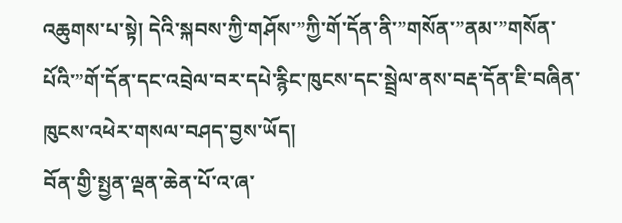འཆུགས་པ་སྟེ། དེའི་སྐབས་ཀྱི་གཤོས་”ཀྱི་གོ་དོན་ནི་”གསོན་”ནམ་”གསོན་པོའི་”གོ་དོན་དང་འབྲེལ་བར་དཔེ་རྙིང་ཁུངས་དང་སྦྲེལ་ནས་བརྡ་དོན་ཇི་བཞིན་ཁུངས་འཕེར་གསལ་བཤད་བྱས་ཡོད།
བོན་གྱི་སྤྱན་ལྡན་ཆེན་པོ་འ་ཞ་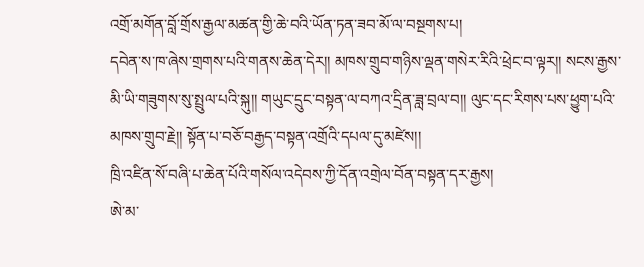འགྲོ་མགོན་བློ་གྲོས་རྒྱལ་མཚན་གྱི་ཆེ་བའི་ཡོན་ཏན་ཟབ་མོ་ལ་བསྔགས་པ།
དབེན་ས་ཁ་ཞེས་གྲགས་པའི་གནས་ཆེན་དེར།། མཁས་གྲུབ་གཉིས་ལྡན་གསེར་རིའི་ཕྲེང་བ་ལྟར།། སངས་རྒྱས་མི་ཡི་གཟུགས་སུ་སྤྲུལ་པའི་སྐུ།། གཡུང་དྲུང་བསྟན་ལ་བཀའ་དྲིན་ཟླ་བྲལ་བ།། ལུང་དང་རིགས་པས་ཕྱུག་པའི་མཁས་གྲུབ་རྗེ།། སྟོན་པ་བཅོ་བརྒྱད་བསྟན་འགྲོའི་དཔལ་དུ་མཛེས།།
ཁྲི་འཛིན་སོ་བཞི་པ་ཆེན་པོའི་གསོལ་འདེབས་ཀྱི་དོན་འགྲེལ་བོན་བསྟན་དར་རྒྱས།
ཨེ་མ་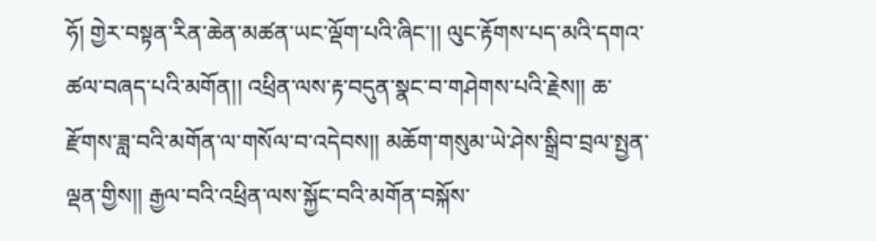ཧོ། གྱེར་བསྟན་རིན་ཆེན་མཚན་ཡང་ལྡོག་པའི་ཞིང་།། ལུང་རྟོགས་པད་མའི་དགའ་ཚལ་བཞད་པའི་མགོན།། འཕྲིན་ལས་རྟ་བདུན་སྣང་བ་གཤེགས་པའི་རྗེས།། ཆ་རྫོགས་ཟླ་བའི་མགོན་ལ་གསོལ་བ་འདེབས།། མཆོག་གསུམ་ཡེ་ཤེས་སྒྲིབ་བྲལ་སྤྱན་ལྡན་གྱིས།། རྒྱལ་བའི་འཕྲིན་ལས་སྐྱོང་བའི་མགོན་བསྐོས་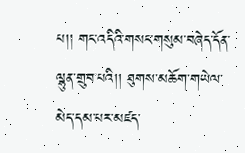པ།། གང་འདིའི་གསང་གསུམ་བཞེད་དོན་ལྷུན་གྲུབ་པའི།། ཐུགས་མཆོག་གཡེལ་མེད་དམ་པར་མཛད་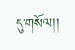དུ་གསོལ།།